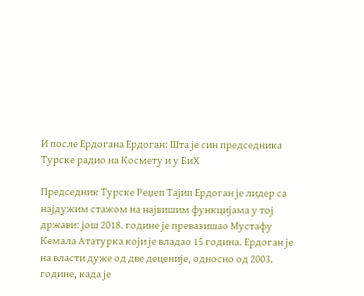И после Ердогана Ердоган: Шта је син председника Турске радио на Космету и у БиХ

Председник Турске Реџеп Тајип Ердоган је лидер са најдужим стажом на највишим функцијама у тој држави: још 2018. године је превазишао Мустафу Кемала Ататурка који је владао 15 година. Ердоган је на власти дуже од две деценије, односно од 2003. године, када је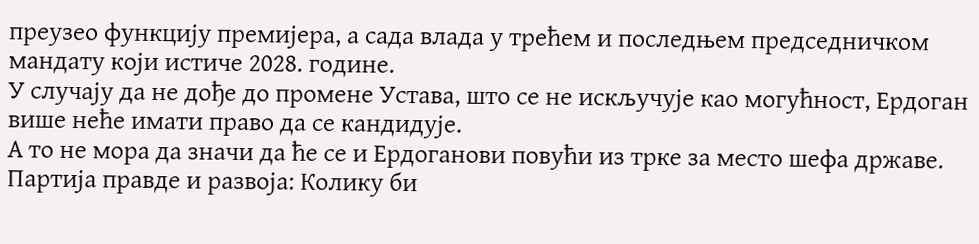преузео функцију премијера, а сада влада у трећем и последњем председничком мандату који истиче 2028. године.
У случају да не дође до промене Устава, што се не искључује као могућност, Ердоган више неће имати право да се кандидује.
А то не мора да значи да ће се и Ердоганови повући из трке за место шефа државе.
Партија правде и развоја: Колику би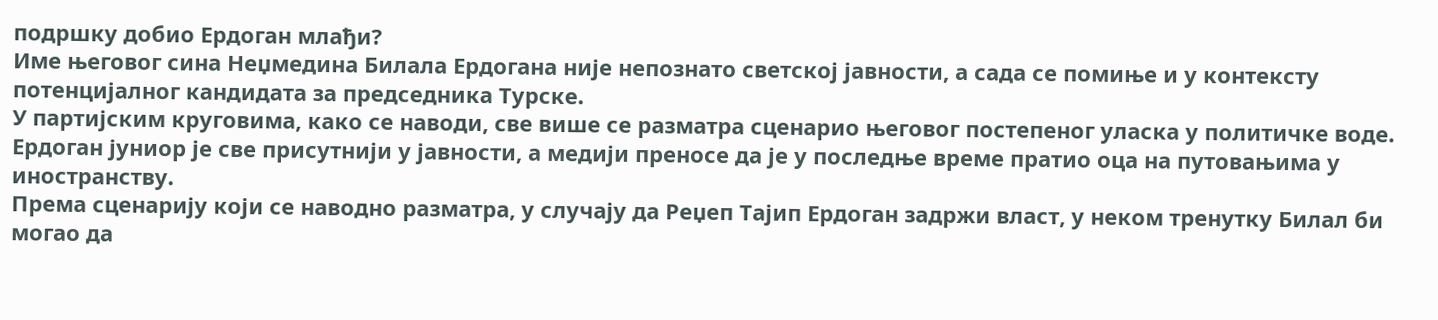подршку добио Ердоган млађи?
Име његовог сина Неџмединa Билала Ердогана није непознато светској јавности, а сада се помиње и у контексту потенцијалног кандидата за председника Турске.
У партијским круговима, како се наводи, све више се разматра сценарио његовог постепеног уласка у политичке воде.
Ердоган јуниор је све присутнији у јавности, а медији преносе да је у последње време пратио оца на путовањима у иностранству.
Према сценарију који се наводно разматра, у случају да Реџеп Тајип Ердоган задржи власт, у неком тренутку Билал би могао да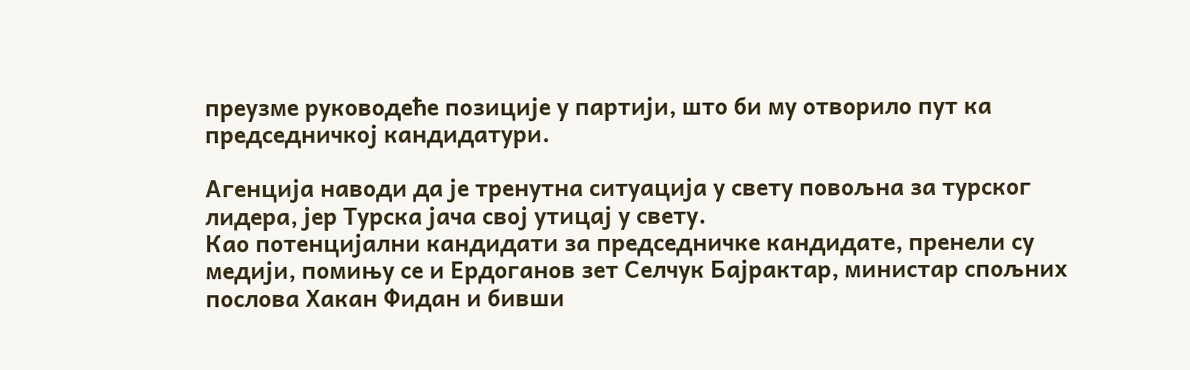преузме руководеће позиције у партији, што би му отворило пут ка председничкој кандидатури.

Агенција наводи да је тренутна ситуација у свету повољна за турског лидера, јер Турска јача свој утицај у свету.
Као потенцијални кандидати за председничке кандидате, пренели су медији, помињу се и Ердоганов зет Селчук Бајрактар, министар спољних послова Хакан Фидан и бивши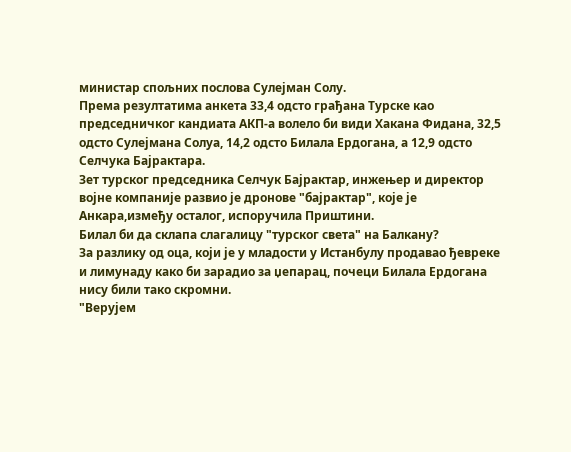министар спољних послова Сулејман Солу.
Према резултатима анкета 33,4 одсто грађана Турске као председничког кандиата АКП-а волело би види Хакана Фидана, 32,5 одсто Сулејмана Солуа, 14,2 одсто Билала Ердогана, а 12,9 одсто Селчука Бајрактара.
Зет турског председника Селчук Бајрактар, инжењер и директор војне компаније развио је дронове "бајрактар", које је Анкара,између осталог, испоручила Приштини.
Билал би да склапа слагалицу "турског света" на Балкану?
За разлику од оца, који је у младости у Истанбулу продавао ђевреке и лимунаду како би зарадио за џепарац, почеци Билала Ердогана нису били тако скромни.
"Верујем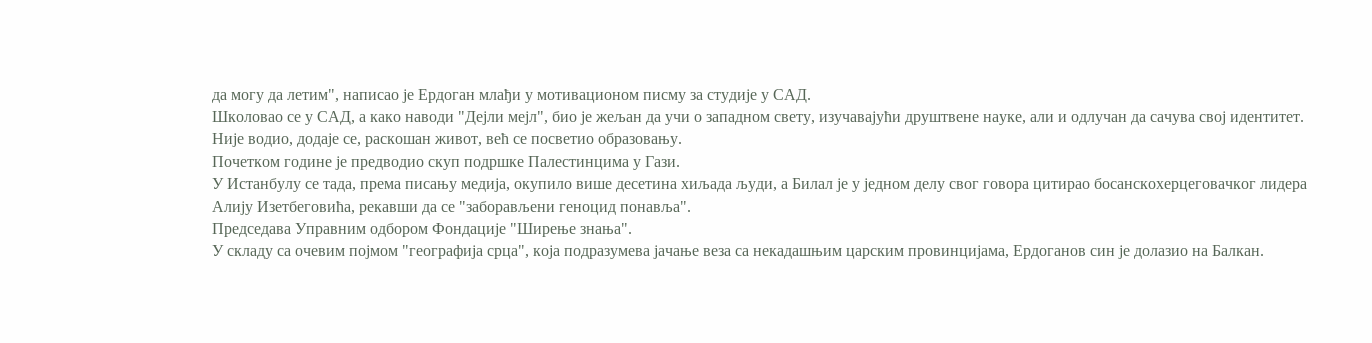да могу да летим", написао је Ердоган млађи у мотивационом писму за студије у САД.
Школовао се у САД, а како наводи "Дејли мејл", био је жељан да учи о западном свету, изучавајући друштвене науке, али и одлучан да сачува свој идентитет.
Није водио, додаје се, раскошан живот, већ се посветио образовању.
Почетком године је предводио скуп подршке Палестинцима у Гази.
У Истанбулу се тада, према писању медија, окупило више десетина хиљада људи, а Билал је у једном делу свог говора цитирао босанскохерцеговачког лидера Алију Изетбеговића, рекавши да се "заборављени геноцид понавља".
Председава Управним одбором Фондације "Ширење знања".
У складу са очевим појмом "географија срца", која подразумева јачање веза са некадашњим царским провинцијама, Ердоганов син је долазио на Балкан.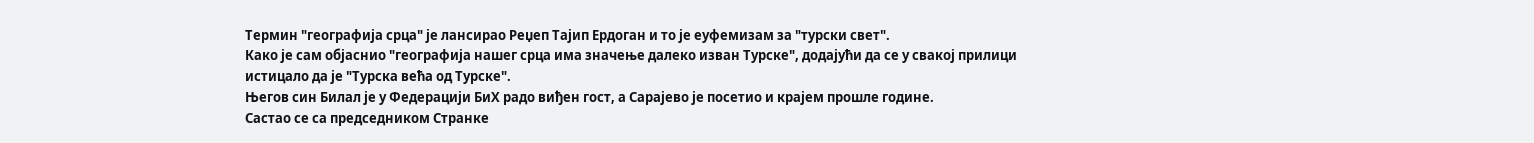Термин "географија срца" је лансирао Реџеп Тајип Ердоган и то је еуфемизам за "турски свет".
Како је сам објаснио "географија нашег срца има значење далеко изван Турске", додајући да се у свакој прилици истицало да је "Турска већа од Турске".
Његов син Билал је у Федерацији БиХ радо виђен гост, а Сарајево је посетио и крајем прошле године.
Састао се са председником Странке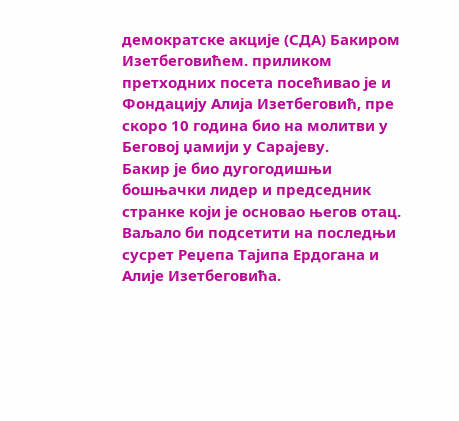демократске акције (СДА) Бакиром Изетбеговићем. приликом претходних посета посећивао је и Фондацију Алија Изетбеговић, пре скоро 10 година био на молитви у Беговој џамији у Сарајеву.
Бакир је био дугогодишњи бошњачки лидер и председник странке који је основао његов отац.
Ваљало би подсетити на последњи сусрет Реџепа Тајипа Ердогана и Алије Изетбеговића.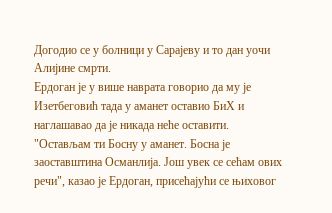Догодио се у болници у Сарајеву и то дан уочи Алијине смрти.
Ердоган је у више наврата говорио да му је Изетбеговић тада у аманет оставио БиХ и наглашавао да је никада неће оставити.
"Остављам ти Босну у аманет. Босна је заоставштина Османлија. Још увек се сећам ових речи", казао је Ердоган, присећајући се њиховог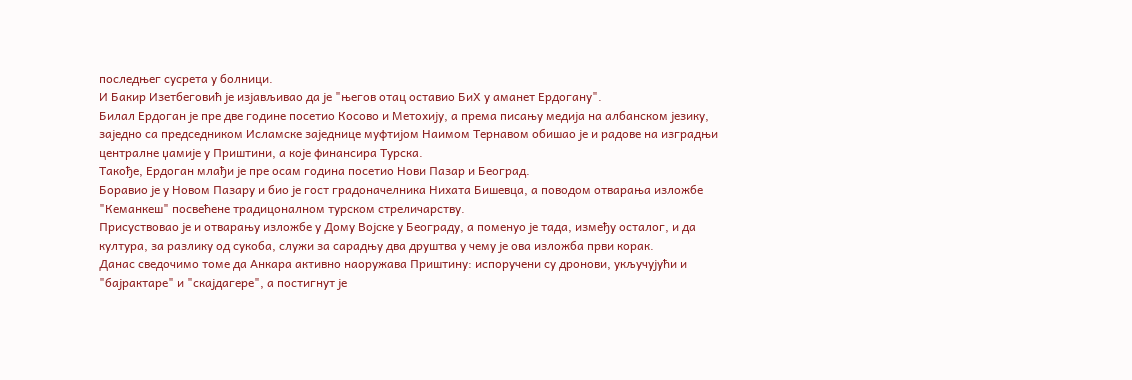последњег сусрета у болници.
И Бакир Изетбеговић је изјављивао да је "његов отац оставио БиХ у аманет Ердогану".
Билал Ердоган је пре две године посетио Косово и Метохију, а према писању медија на албанском језику, заједно са председником Исламске заједнице муфтијом Наимом Тернавом обишао је и радове на изградњи централне џамије у Приштини, а које финансира Турска.
Такође, Ердоган млађи је пре осам година посетио Нови Пазар и Београд.
Боравио је у Новом Пазару и био је гост градоначелника Нихата Бишевца, а поводом отварања изложбе "Кеманкеш" посвећене традицоналном турском стреличарству.
Присуствовао је и отварању изложбе у Дому Војске у Београду, а поменуо је тада, између осталог, и да култура, за разлику од сукоба, служи за сарадњу два друштва у чему је ова изложба први корак.
Данас сведочимо томе да Анкара активно наоружава Приштину: испоручени су дронови, укључујући и "бајрактаре" и "скајдагере", а постигнут је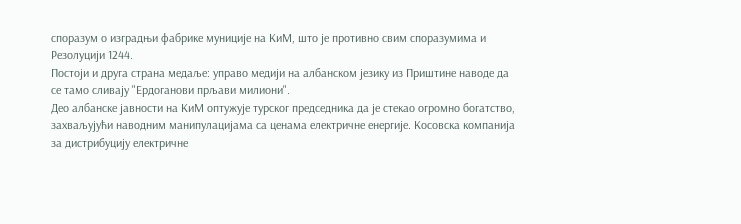споразум о изградњи фабрике муниције на КиМ, што је противно свим споразумима и Резолуцији 1244.
Постоји и друга страна медаље: управо медији на албанском језику из Приштине наводе да се тамо сливају "Ердоганови прљави милиони".
Део албанске јавности на КиМ оптужује турског председника да је стекао огромно богатство, захваљујући наводним манипулацијама са ценама електричне енергије. Косовска компанија за дистрибуцију електричне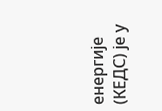енергије (КЕДС) је у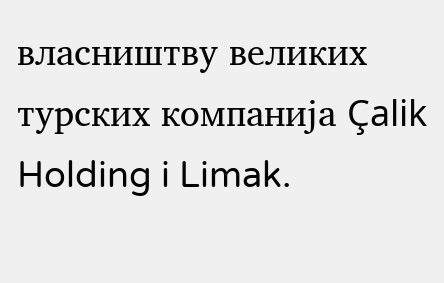власништву великих турских компанија Çalik Holding i Limak.